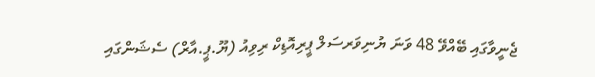ޖެނީވާގައި ބޭއްވޭ 48 ވަނަ ޔުނިވަރސަލް ޕީރިއޮޑިކް ރިވިއު (ޔޫ.ޕީ.އާރް) ސެޝަންގައި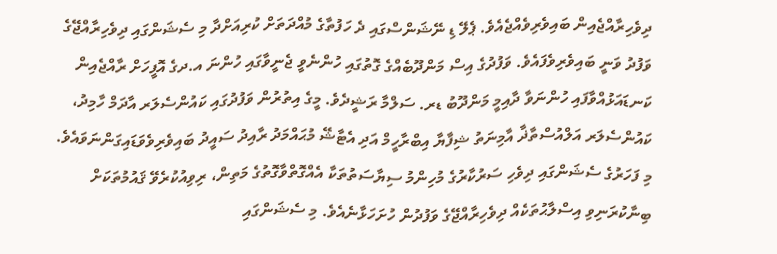ދިވެހިރާއްޖެއިން ބައިވެރިވެއްޖެއެވެ. ޕެލޭ ޑި ނޭޝަންސްގައި ދެ ހަފުތާގެ މުއްދަތަށް ކުރިއަށްދާ މި ސެޝަންގައި ދިވެހިރާއްޖޭގެ ވަފުދު ވަނީ ބައިވެރިވެފައެވެ. ވަފުދުގެ އިސް މަންދޫބެއްގެ ގޮތުގައި ހުންނެވީ ޖެނީވާގައި ހުންނަ އ.ދގެ އޮފީހަށް ރާއްޖެއިން ކަނޑައަޅުއްވާފައި ހުންނަވާ ދާއިމީ މަންދޫބު ޑރ. ސަލްމާ ރަޝީދެވެ. މީގެ އިތުރުން ވަފުދުގައި ކައުންސެލަރ އާދަމް ހާމިދު، ކައުންސެލަރ އަލްއުސްތާޛާ އާމިނަތު ޝިފާޔާ އިބްރާހީމް އަދި އެޓާޝޭ މުޙައްމަދު ރާއިދު ސައީދު ބައިވެރިވެވަޑައިގަންނަވައެވެ.
މި ފަހަރުގެ ސެޝަންގައި ދިވެހި ސަރުކާރުގެ މުހިންމު ސިޔާސަތުތަކާ އެއްގޮތްވާގޮތުގެ މަތިން، ރިވިއުކުރެވޭ ޤައުމުތަކަށް ބިނާކުރަނިވި އިސްލާޙުތަކެއް ދިވެހިރާއްޖޭގެ ވަފުދުން ހުށަހަޅާނެއެވެ. މި ސެޝަންގައި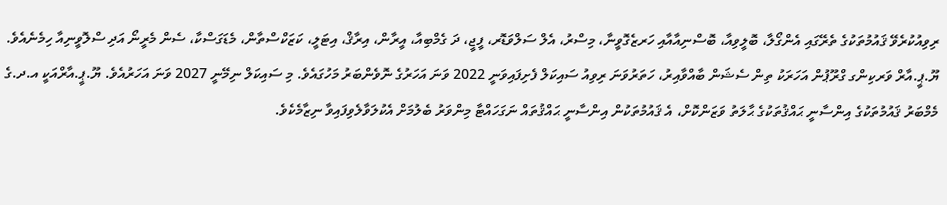ރިވިއުކުރެވޭ ޤައުމުތަކުގެ ތެރޭގައި އެންގޯލާ، ބޮލީވިއާ، ބޮސްނިއާއާއި ހަރޒެގޮވީނާ، މިސްރު، އެލް ސަލްވަޑޮރ، ފީޖީ، ދަ ގެމްބިއާ، އީރާން، އިރާޤް، އިޓަލީ، ކަޒަކްސްތާން، މެޑަގަސްކާ، ސެން މެރީނޯ އަދި ސްލޮވީނިއާ ހިމެނެއެވެ.
ޔޫ.ޕީ.އާރް ވަރކިންގ ގްރޫޕުން އަހަރަކު ތިން ސެޝަން ބާއްވާއިރު، ހަތަރުވަނަ ރިވިއު ސައިކަލް ފެށިފައިވަނީ 2022 ވަނަ އަހަރުގެ ނޮވެންބަރު މަހުގައެވެ. މި ސައިކަލް ނިމޭނީ 2027 ވަނަ އަހަރުއެވެ. ޔޫ.ޕީ.އާރްއަކީ އ.ދ.ގެ މެމްބަރު ޤައުމުތަކުގެ އިންސާނީ ޙައްޤުތަކުގެ ޙާލަތު ވަޒަންކޮށް، އެ ޤައުމުތަކުން އިންސާނީ ޙައްޤުތައް ނަގަހައްޓާ މިންވަރު ބެލުމަށް އެކުލަވާލެވިފައިވާ ނިޒާމެކެވެ.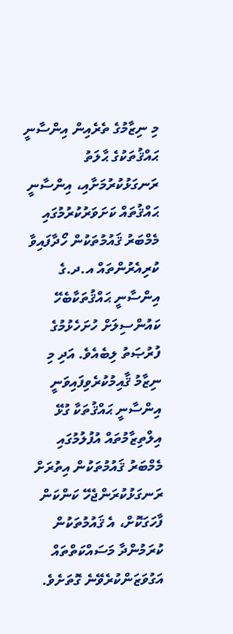މި ނިޒާމުގެ ތެރެއިން އިންސާނީ ޙައްޤުތަކުގެ ޙާލަތު ރަނގަޅުކުރުމަށާއި، އިންސާނީ ޙައްޤުތައް ކަށަވަރުކުރުމުގައި މެމްބަރު ޤައުމުތަކުން ހޯދާފައިވާ ކުރިއެރުންތައް އ.ދ.ގެ އިންސާނީ ޙައްޤުތަކާބެހޭ ކައުންސިލަށް ހުށަހެޅުމުގެ ފުރުޞަތު ލިބެއެވެ. އަދި މި ނިޒާމު ޤާއިމުކުރެވިފައިވަނީ އިންސާނީ ޙައްޤުތަކާ ގުޅޭ އިލްތިޒާމުތައް އުފުލުމުގައި މެމްބަރު ޤައުމުތަކުން އިތުރަށް ރަނގަޅުކުރަންޖެހޭ ކަންކަން ފާހަގަކޮށް، އެ ޤައުމުތަކުން ކުރަމުންދާ މަސައްކަތްތައް އަގުވަޒަންކުރެވޭނެ ގޮތަށެވެ.